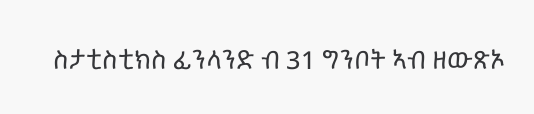ስታቲስቲክስ ፊንላንድ ብ 31 ግንቦት ኣብ ዘውጽኦ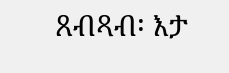ጸብጻብ፡ እታ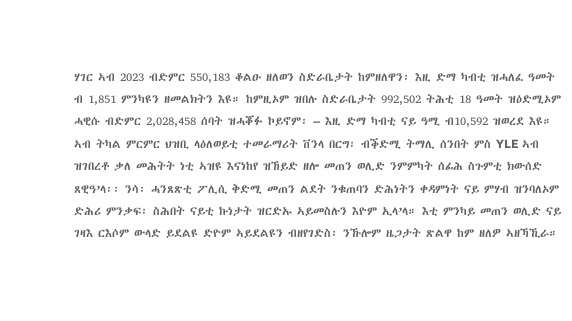ሃገር ኣብ 2023 ብድምር 550,183 ቆልዑ ዘለወን ስድራቤታት ከምዘለዋን፡ እዚ ድማ ካብቲ ዝሓለፈ ዓመት ብ 1,851 ምንካዩን ዘመልክትን እዩ። ከምዚኦም ዝበሉ ስድራቤታት 992,502 ትሕቲ 18 ዓመት ዝዕድሚኦም ሓዊሱ ብድምር 2,028,458 ሰባት ዝሓቖፉ ኮይኖም፡ – እዚ ድማ ካብቲ ናይ ዓሚ ብ10,592 ዝወረደ እዩ።
ኣብ ትካል ምርምር ህዝቢ ላዕለወይቲ ተመራማሪት ቨንላ በርግ፡ ብቕድሚ ትማሊ ሰንበት ምስ YLE ኣብ ዝገበረቶ ቃለ መሕትት ነቲ ኣዝዩ እናነከየ ዝኸይድ ዘሎ መጠን ወሊድ ንምምካት ሰፊሕ ስጉምቲ ክውሰድ ጸዊዓ’ላ፡፡ ንሳ፡ ሓንጸጽቲ ፖሊሲ ቅድሚ መጠን ልደት ንቁጠባን ድሕነትን ቀዳምነት ናይ ምሃብ ዝንባለኦም ድሕሪ ምንቃፍ፡ ስሕበት ናይቲ ኩነታት ዝርድኡ ኣይመስሉን እዮም ኢላ’ላ። እቲ ምንካይ መጠን ወሊድ ናይ ገዛእ ርእሶም ውላድ ይደልዩ ድዮም ኣይደልዩን ብዘየገድስ፡ ንኹሎም ዜጋታት ጽልዋ ከም ዘለዎ ኣዘኻኺራ።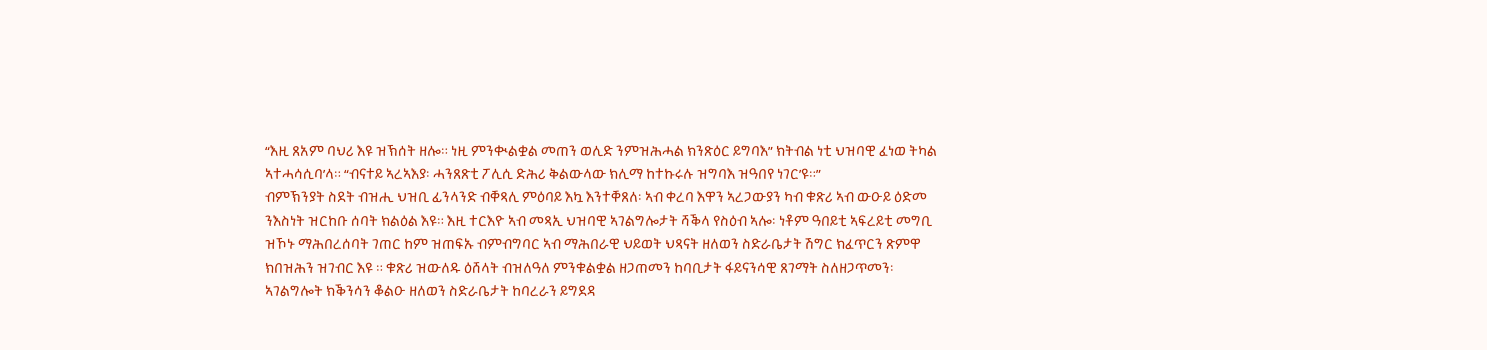“እዚ ጸአም ባህሪ እዩ ዝኽሰት ዘሎ። ነዚ ምንቊልቋል መጠን ወሊድ ንምዝሕሓል ክንጽዕር ይግባእ” ክትብል ነቲ ህዝባዊ ፈነወ ትካል ኣተሓሳሲባ’ላ። “ብናተይ ኣረኣእያ፡ ሓንጸጽቲ ፖሊሲ ድሕሪ ቅልውላው ክሊማ ከተኩሩሉ ዝግባእ ዝዓበየ ነገር’ዩ።”
ብምኽንያት ስደት ብዝሒ ህዝቢ ፊንላንድ ብቐጻሊ ምዕባይ እኳ እንተቐጸለ፡ ኣብ ቀረባ እዋን ኣረጋውያን ካብ ቁጽሪ ኣብ ውዑይ ዕድመ ንእስነት ዝርከቡ ሰባት ክልዕል እዩ። እዚ ተርእዮ ኣብ መጻኢ ህዝባዊ ኣገልግሎታት ሻቕላ የስዕብ ኣሎ፡ ነቶም ዓበይቲ ኣፍረይቲ መግቢ ዝኾኑ ማሕበረሰባት ገጠር ከም ዝጠፍኡ ብምብግባር ኣብ ማሕበራዊ ህይወት ህጻናት ዘለወን ስድራቤታት ሽግር ክፈጥርን ጽምዋ ክበዝሕን ዝገብር እዩ ። ቁጽሪ ዝውለዱ ዕሸላት ብዝለዓለ ምንቁልቋል ዘጋጠመን ከባቢታት ፋይናንሳዊ ጸገማት ስለዘጋጥመን፡ ኣገልግሎት ክቕንሳን ቆልዑ ዘለወን ስድራቤታት ከባረራን ይግደዳ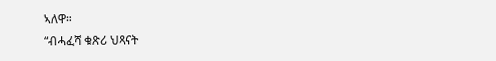ኣለዋ።
“ብሓፈሻ ቁጽሪ ህጻናት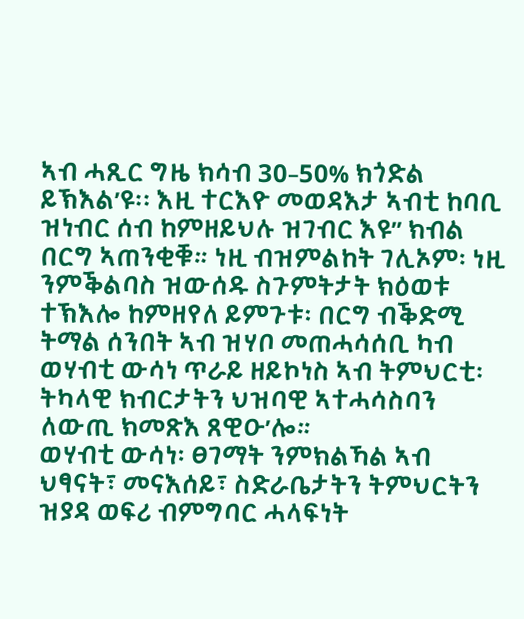ኣብ ሓጺር ግዜ ክሳብ 30–50% ክጎድል ይኽእል’ዩ፡፡ እዚ ተርእዮ መወዳእታ ኣብቲ ከባቢ ዝነብር ሰብ ከምዘይህሉ ዝገብር እዩ” ክብል በርግ ኣጠንቂቑ። ነዚ ብዝምልከት ገሊኦም፡ ነዚ ንምቕልባስ ዝውሰዱ ስጉምትታት ክዕወቱ ተኽእሎ ከምዘየለ ይምጉቱ፡ በርግ ብቕድሚ ትማል ሰንበት ኣብ ዝሃቦ መጠሓሳሰቢ ካብ ወሃብቲ ውሳነ ጥራይ ዘይኮነስ ኣብ ትምህርቲ፡ ትካላዊ ክብርታትን ህዝባዊ ኣተሓሳስባን ለውጢ ክመጽእ ጸዊዑ’ሎ።
ወሃብቲ ውሳነ፡ ፀገማት ንምክልኻል ኣብ ህፃናት፣ መናእሰይ፣ ስድራቤታትን ትምህርትን ዝያዳ ወፍሪ ብምግባር ሓላፍነት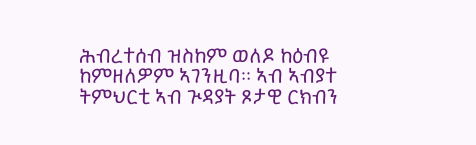ሕብረተሰብ ዝስከም ወለዶ ከዕብዩ ከምዘለዎም ኣገንዚባ። ኣብ ኣብያተ ትምህርቲ ኣብ ጒዳያት ጾታዊ ርክብን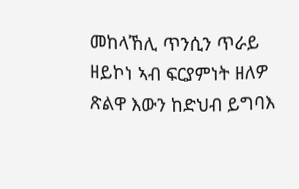መከላኸሊ ጥንሲን ጥራይ ዘይኮነ ኣብ ፍርያምነት ዘለዎ ጽልዋ እውን ከድህብ ይግባእ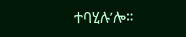ተባሂሉ’ሎ።